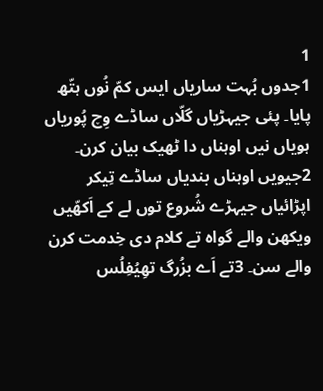1
1جدوں بُہت ساریاں ایس کمّ نُوں ہتّھ پایا۔ پئی جیہڑیاں گلّاں ساڈے وِچ پُوریاں ہویاں نیں اوہناں دا ٹھیک بیان کرن۔ 2جیویں اوہناں بندیاں ساڈے تِیکر اپڑائیاں جیہڑے شُروع توں لے کے اَکھّیں ویکھن والے گواہ تے کلام دی خِدمت کرن والے سن۔ 3تے اَے بزُرگ تھِیُفِلُس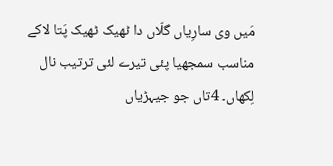مَیں وی سارِیاں گلّاں دا ٹھیک ٹھیک پَتا لاکے مناسب سمجھیا پئی تیرے لئی ترتیب نال لِکھاں۔ 4تاں جو جیہڑیاں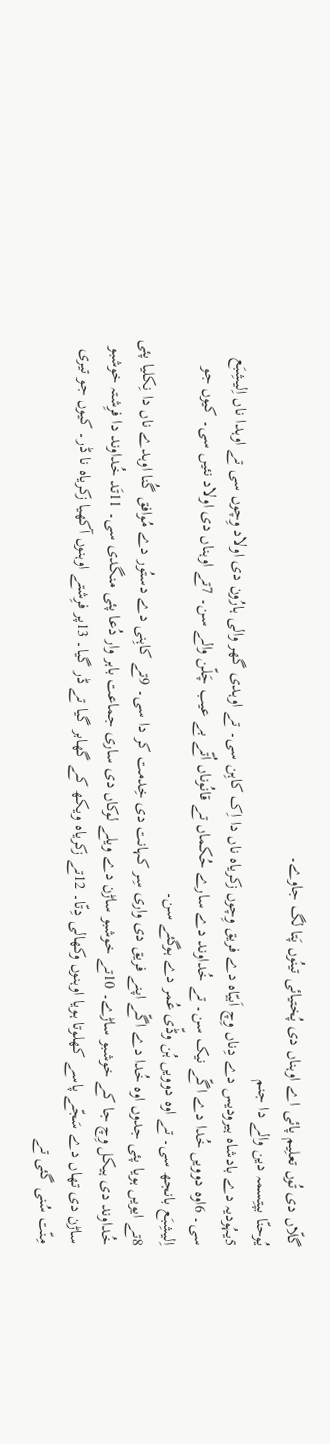گلّاں دی تُوں تعلِیم پائی اے اوہناں دی پُختیائی تینُوں پَتا لگ جاوے۔
یُوحنّا بپتِسمہ دین والے دا جنم
5یہُودیہ دے بادشاہ ہیرودیس دے دِناں وِچ اَبیّاہ دے فریق وِچوں زکریاہ ناں دا اِک کاہِن سی۔ تے اوہدی گھر والی ہارُون دی اولاد وِچوں سی تے اوہدا ناں اِلیشِبَع سی۔ 6اوہ دوویں خُدا دے اگّے نیک سن۔ تے خُداوند دے سارے حُکماں تے قانُوناں اُتّے بے عیب چَلّن والے سن۔ 7تے اوہناں دی اولاد نئیں سی۔ کیوں جو اِلیشِبَع بانجھ سی۔ تے اوہ دوویں ہُن وڈّی عُمر دے ہوگئے سن۔
8تے ایویں ہویا پئی جدوں اوہ خُدا دے اگّے اپنے فریق دی واری سِر کہانت دی خِدمت کر دا سی۔ 9تے کاہِنی دے دستُور دے مُوافق گُنا اوہدے ناں دا نِکلیا پئی خُداوند دی ہیکل وِچ جا کے خوشبو ساڑے۔ 10تے خوشبو ساڑن دے ویلے لوکاں دی ساری جماعت باہر وار دُعا پئی منگدی سی۔ 11تَد خُداوند دا فرِشتہ خوشبو ساڑن دی تھاں دے سَجّے پاسے کھلوتا ہویا اوہنوں وکھالی دِتّا۔ 12تے زکریاہ ویکھ کے گھابر گیا تے ڈر گیا۔ 13پر فرِشتے اوہنوں آکھیا زکریاہ نا ڈر۔ کیوں جو تیری مِنّت سُنی گئی تے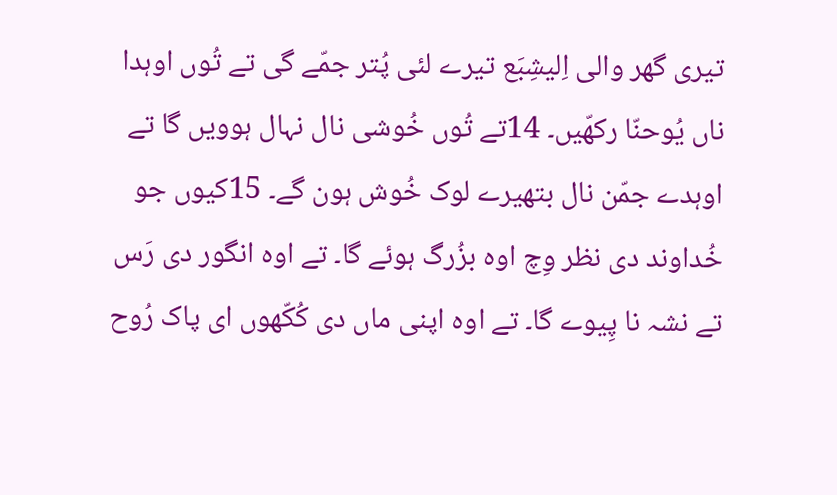تیری گھر والی اِلیشِبَع تیرے لئی پُتر جمّے گی تے تُوں اوہدا ناں یُوحنّا رکھّیں۔ 14تے تُوں خُوشی نال نہال ہوویں گا تے اوہدے جمّن نال بتھیرے لوک خُوش ہون گے۔ 15کیوں جو خُداوند دی نظر وِچ اوہ بزُرگ ہوئے گا۔ تے اوہ انگور دی رَس تے نشہ نا پِیوے گا۔ تے اوہ اپنی ماں دی کُکّھوں ای پاک رُوح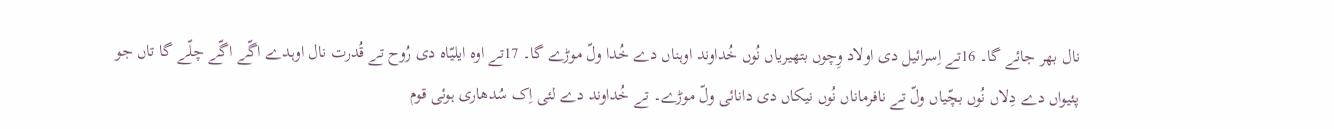نال بھر جائے گا۔ 16تے اِسرائیل دی اولاد وِچوں بتھیریاں نُوں خُداوند اوہناں دے خُدا ولّ موڑے گا۔ 17تے اوہ ایلیّاہ دی رُوح تے قُدرت نال اوہدے اگّے اگّے چلّے گا تاں جو پئیواں دے دِلاں نُوں بچّیاں ولّ تے نافرماناں نُوں نیکاں دی دانائی ولّ موڑے۔ تے خُداوند دے لئی اِک سُدھاری ہوئی قوم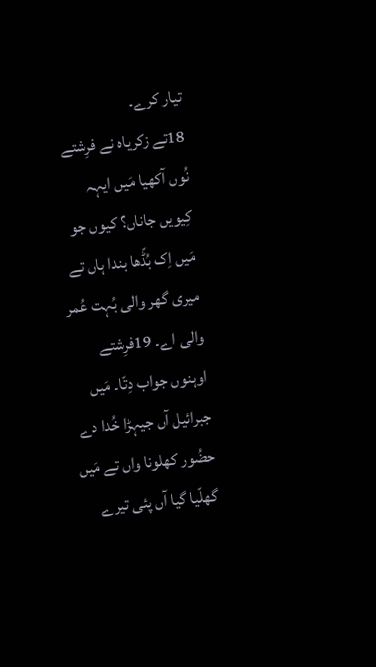تیار کرے۔
18تے زکریاہ نے فرِشتے نُوں آکھیا مَیں ایہہ کِیویں جاناں؟ کیوں جو مَیں اِک بُڈّھا بندا ہاں تے میری گھر والی بُہت عُمر والی اے۔ 19فرِشتے اوہنوں جواب دِتّا۔ مَیں جبرائیل آں جیہڑا خُدا دے حضُور کھلونا واں تے مَیں گھلّیا گیا آں پئی تیرے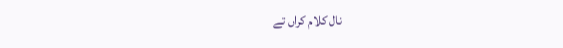نال کلام کراں تے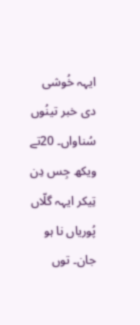ایہہ خُوشی دی خبر تینُوں سُناواں۔ 20تے ویکھ جِس دِن تِیکر ایہہ گلّاں پُوریاں نا ہو جان۔ توں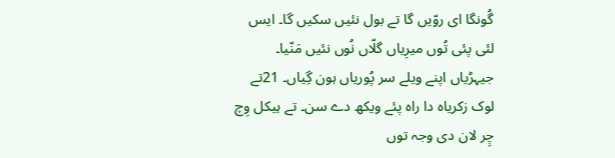گُونگا ای روّیں گا تے بول نئیں سکیں گا۔ ایس لئی پئی تُوں میرِیاں گلّاں نُوں نئیں مَنّیا۔ جیہڑیاں اپنے ویلے سر پُوریاں ہون گِیاں۔ 21تے لوک زکریاہ دا راہ پئے ویکھ دے سن۔ تے ہیکل وِچ چِر لان دی وجہ توں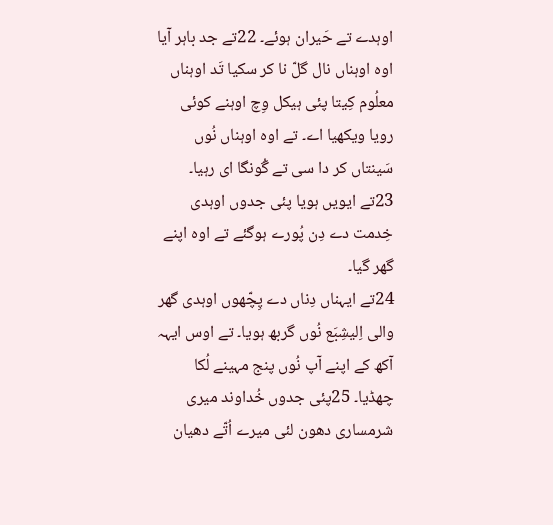اوہدے تے حَیران ہوئے۔ 22تے جد باہر آیا اوہ اوہناں نال گلّ نا کر سکیا تَد اوہناں معلُوم کِیتا پئی ہیکل وِچ اوہنے کوئی رویا ویکھیا اے۔ تے اوہ اوہناں نُوں سَینتاں کر دا سی تے گُونگا ای رہیا۔ 23تے ایویں ہویا پئی جدوں اوہدی خِدمت دے دِن پُورے ہوگئے تے اوہ اپنے گھر گیا۔
24تے ایہناں دِناں دے پِچّھوں اوہدی گھر والی اِلیشِبَع نُوں گربھ ہویا۔ تے اوس ایہہ آکھ کے اپنے آپ نُوں پنج مہینے لُکا چھڈیا۔ 25پئی جدوں خُداوند میری شرمساری دھون لئی میرے اُتّے دھیان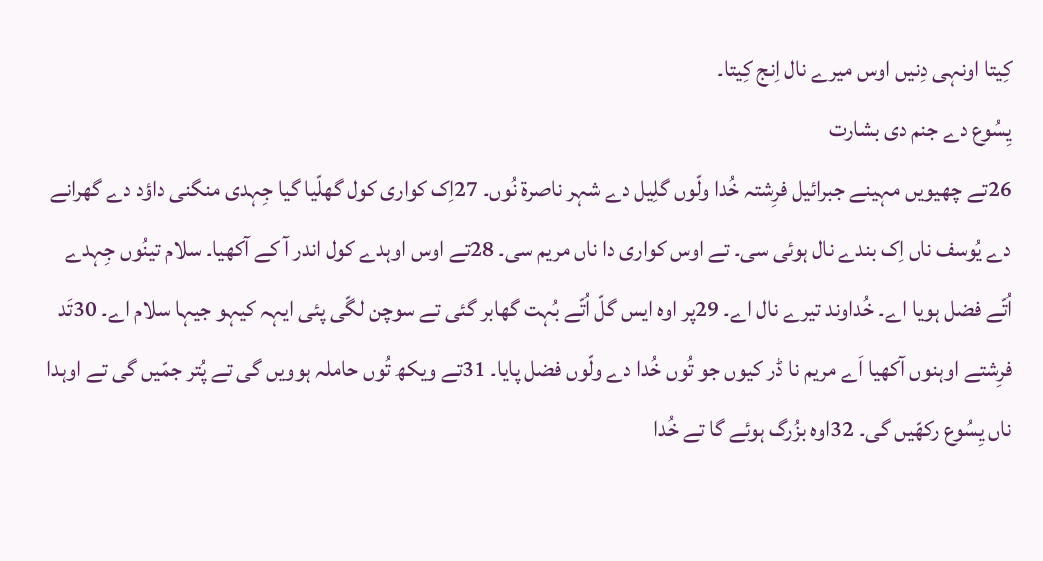کِیتا اونہی دِنیں اوس میرے نال اِنج کِیتا۔
یِسُوع دے جنم دی بشارت
26تے چھیویں مہینے جبرائیل فرِشتہ خُدا ولّوں گلِیل دے شہر ناصرۃ نُوں۔ 27اِک کواری کول گھلّیا گیا جِہدی منگنی داؤد دے گھرانے دے یُوسف ناں اِک بندے نال ہوئی سی۔ تے اوس کواری دا ناں مریم سی۔ 28تے اوس اوہدے کول اندر آ کے آکھیا۔ سلام تینُوں جِہدے اُتّے فضل ہویا اے۔ خُداوند تیرے نال اے۔ 29پر اوہ ایس گلّ اُتّے بُہت گھابر گئی تے سوچن لگّی پئی ایہہ کیہو جیہا سلام اے۔ 30تَد فرِشتے اوہنوں آکھیا اَے مریم نا ڈر کیوں جو تُوں خُدا دے ولّوں فضل پایا۔ 31تے ویکھ تُوں حاملہ ہوویں گی تے پُتر جمّیں گی تے اوہدا ناں یِسُوع رکھّیں گی۔ 32اوہ بزُرگ ہوئے گا تے خُدا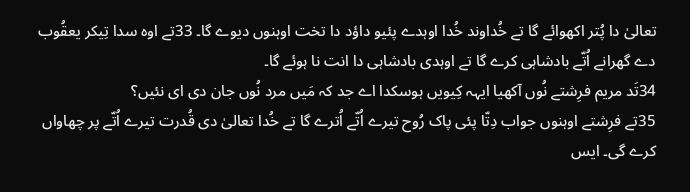تعالیٰ دا پُتر اکھوائے گا تے خُداوند خُدا اوہدے پئیو داؤد دا تخت اوہنوں دیوے گا۔ 33تے اوہ سدا تِیکر یعقُوب دے گھرانے اُتّے بادشاہی کرے گا تے اوہدی بادشاہی دا انت نا ہوئے گا۔
34تَد مریم فرِشتے نُوں آکھیا ایہہ کِیویں ہوسکدا اے جد کہ مَیں مرد نُوں جان دی ای نئیں؟
35تے فرِشتے اوہنوں جواب دِتّا پئی پاک رُوح تیرے اُتّے اُترے گا تے خُدا تعالیٰ دی قُدرت تیرے اُتّے پر چھاواں کرے گی۔ ایس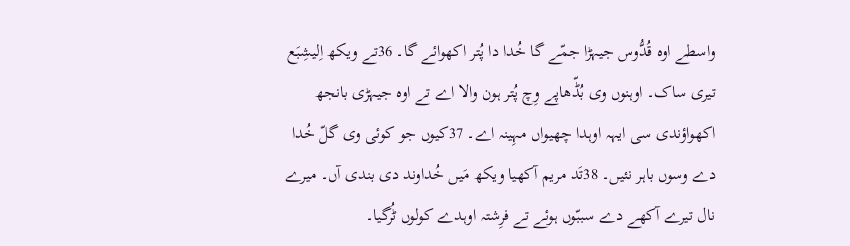واسطے اوہ قُدُّوس جیہڑا جمّے گا خُدا دا پُتر اکھوائے گا۔ 36تے ویکھ اِلیشِبَع تیری ساک۔ اوہنوں وی بُڈّھاپے وِچ پُتر ہون والا اے تے اوہ جیہڑی بانجھ اکھواؤندی سی ایہہ اوہدا چھیواں مہِینہ اے۔ 37کیوں جو کوئی وی گلّ خُدا دے وسوں باہر نئیں۔ 38تَد مریم آکھیا ویکھ مَیں خُداوند دی بندی آں۔ میرے نال تیرے آکھے دے سببّوں ہوئے تے فرِشتہ اوہدے کولوں ٹُرگیا۔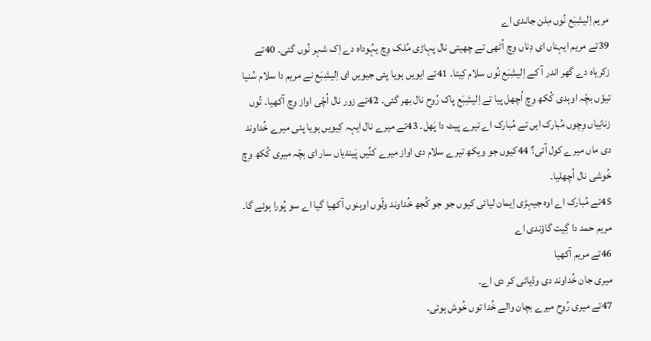مریم اِلیشِبَع نُوں مِلن جاندی اے
39تے مریم ایہناں ای دِناں وِچ اُٹھی تے چھیتی نال پہاڑی مُلک وِچ یہُوداہ دے اِک شہر نُوں گئی۔ 40تے زکریاہ دے گھر اندر آ کے اِلیشِبَع نُوں سلام کِیتا۔ 41تے ایویں ہویا پئی جیویں ای اِلیشِبَع نے مریم دا سلام سُنیا تیؤں بچّہ اوہدی کُکھ وِچ اُچھل پیا تے اِلیشِبَع پاک رُوح نال بھر گئی۔ 42تے زور نال اُچّی اواز وِچ آکھیا۔ تُوں زنانِیاں وِچوں مُبارک ایں تے مُبارک اے تیرے پیٹ دا پَھل۔ 43تے میرے نال ایہہ کِیویں ہویا پئی میرے خُداوند دی ماں میرے کول آئی؟ 44کیوں جو ویکھ تیرے سلام دی اواز میرے کنِّیں پَیندیاں سار ای بچّہ میری کُکھ وِچ خُوشی نال اُچھلیا۔
45تے مُبارک اے اوہ جیہڑی اِیمان لیائی کیوں جو جو کُجھ خُداوند ولّوں اوہنوں آکھیا گیا اے سو پُورا ہوئے گا۔
مریم حمد دا گِیت گاؤندی اے
46تے مریم آکھیا
میری جان خُداوند دی وڈیائی کر دی اے۔
47تے میری رُوح میرے بچان والے خُدا توں خُوش ہوئی۔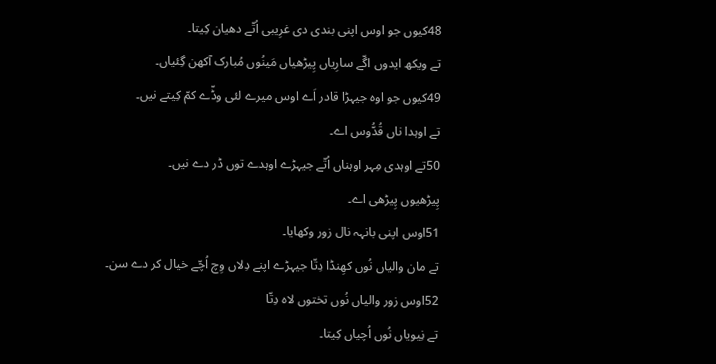48کیوں جو اوس اپنی بندی دی غرِیبی اُتّے دھیان کِیتا۔
تے ویکھ ایدوں اگّے سارِیاں پِیڑھیاں مَینُوں مُبارک آکھن گِئیاں۔
49کیوں جو اوہ جیہڑا قادر اَے اوس میرے لئی وڈّے کمّ کِیتے نیں۔
تے اوہدا ناں قُدُّوس اے۔
50تے اوہدی مِہر اوہناں اُتّے جیہڑے اوہدے توں ڈر دے نیں۔
پِیڑھیوں پِیڑھی اے۔
51اوس اپنی بانہہ نال زور وکھایا۔
تے مان والیاں نُوں کھِنڈا دِتّا جیہڑے اپنے دِلاں وِچ اُچّے خیال کر دے سن۔
52اوس زور والیاں نُوں تختوں لاہ دِتّا
تے نِیویاں نُوں اُچیاں کِیتا۔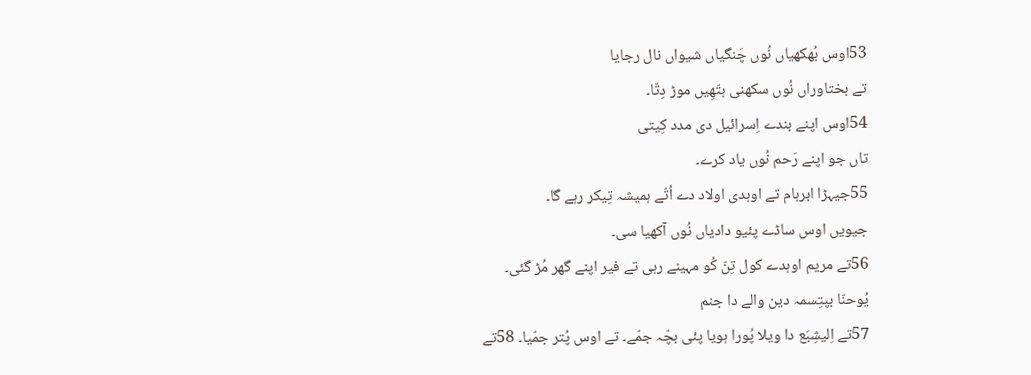53اوس بُھکھیاں نُوں چَنگیاں شیواں نال رجایا
تے بختاوراں نُوں سکھنی ہتّھِیں موڑ دِتّا۔
54اوس اپنے بندے اِسرائیل دی مدد کِیتی
تاں جو اپنے رَحم نُوں یاد کرے۔
55جیہڑا ابرہام تے اوہدی اولاد دے اُتّے ہمیشہ تِیکر رہے گا۔
جیویں اوس ساڈے پئیو دادیاں نُوں آکھیا سی۔
56تے مریم اوہدے کول تِنّ کُو مہینے رہی تے فیر اپنے گھر مُڑ گئی۔
یُوحنّا بپتِسمہ دین والے دا جنم
57تے اِلیشِبَع دا ویلا پُورا ہویا پئی بچّہ جمّے۔ تے اوس پُتر جمّیا۔ 58تے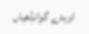اوہدے گوانڈِھیاں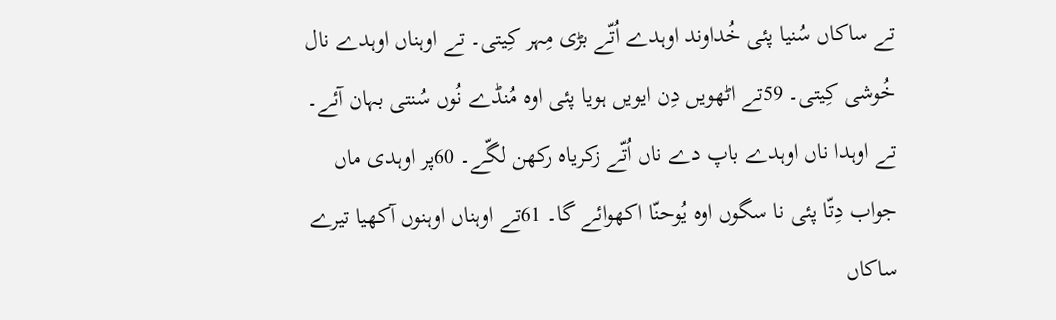تے ساکاں سُنیا پئی خُداوند اوہدے اُتّے بڑی مِہر کِیتی۔ تے اوہناں اوہدے نال خُوشی کِیتی۔ 59تے اٹھویں دِن ایویں ہویا پئی اوہ مُنڈے نُوں سُنتی بہان آئے۔ تے اوہدا ناں اوہدے باپ دے ناں اُتّے زکریاہ رکھن لگّے۔ 60پر اوہدی ماں جواب دِتّا پئی نا سگوں اوہ یُوحنّا اکھوائے گا۔ 61تے اوہناں اوہنوں آکھیا تیرے ساکاں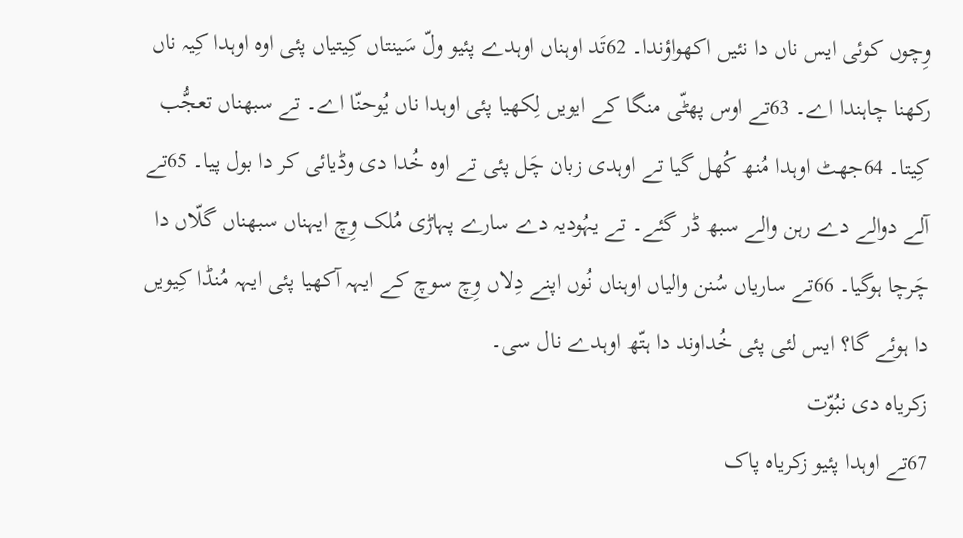وِچوں کوئی ایس ناں دا نئیں اکھواؤندا۔ 62تَد اوہناں اوہدے پئیو ولّ سَینتاں کِیتیاں پئی اوہ اوہدا کِیہ ناں رکھنا چاہندا اے۔ 63تے اوس پھٹّی منگا کے ایویں لِکھیا پئی اوہدا ناں یُوحنّا اے۔ تے سبھناں تعجُّب کِیتا۔ 64جھٹ اوہدا مُنھ کُھل گیا تے اوہدی زبان چَل پئی تے اوہ خُدا دی وڈیائی کر دا بول پیا۔ 65تے آلے دوالے دے رہن والے سبھ ڈر گئے۔ تے یہُودیہ دے سارے پہاڑی مُلک وِچ ایہناں سبھناں گلّاں دا چَرچا ہوگیا۔ 66تے ساریاں سُنن والیاں اوہناں نُوں اپنے دِلاں وِچ سوچ کے ایہہ آکھیا پئی ایہہ مُنڈا کِیویں دا ہوئے گا؟ ایس لئی پئی خُداوند دا ہتّھ اوہدے نال سی۔
زکریاہ دی نبُوّت
67تے اوہدا پئیو زکریاہ پاک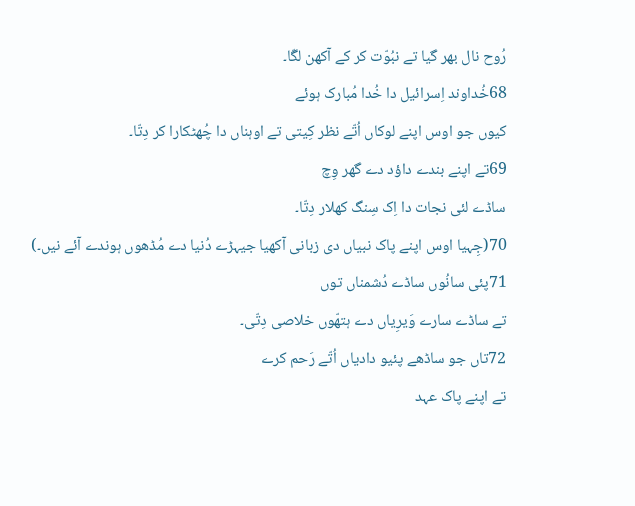رُوح نال بھر گیا تے نبُوّت کر کے آکھن لگّا۔
68خُداوند اِسرائیل دا خُدا مُبارک ہوئے
کیوں جو اوس اپنے لوکاں اُتّے نظر کِیتی تے اوہناں دا چُھٹکارا کر دِتّا۔
69تے اپنے بندے داؤد دے گھر وِچ
ساڈے لئی نجات دا اِک سِنگ کھلار دِتّا۔
70(جِہیا اوس اپنے پاک نبیاں دی زبانی آکھیا جیہڑے دُنیا دے مُڈھوں ہوندے آئے نیں۔)
71پئی سانُوں ساڈے دُشمناں توں
تے ساڈے سارے وَیرِیاں دے ہتھّوں خلاصی دِتّی۔
72تاں جو ساڈھے پئیو دادیاں اُتّے رَحم کرے
تے اپنے پاک عہد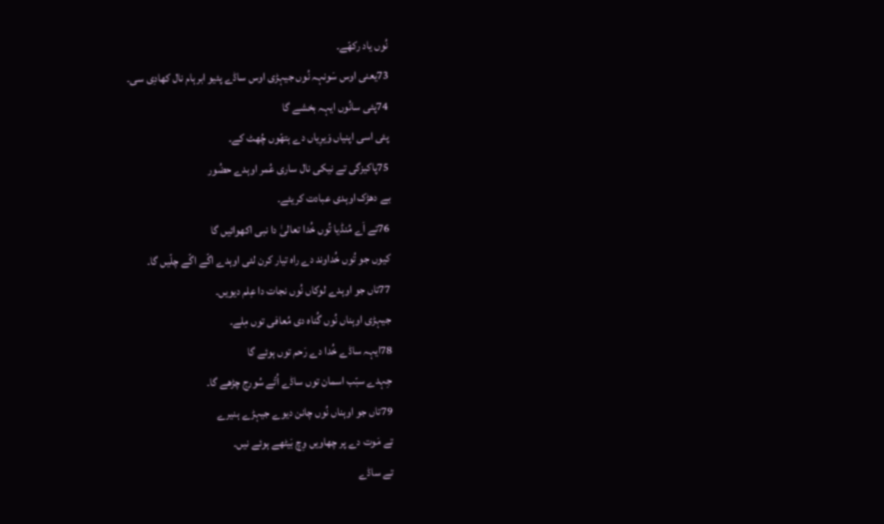نُوں یاد رکھّے۔
73یعنی اوس سَونہہ نُوں جیہڑی اوس ساڈے پئیو ابرہام نال کھادِی سی۔
74پئی سانُوں ایہہ بخشے گا
پئی اسی اپنیاں وَیرِیاں دے ہتھّوں چُھٹ کے۔
75پاکیزگی تے نیکی نال ساری عُمر اوہدے حضُور
بے دھڑک اوہدی عبادت کریئے۔
76تے اَے مُنڈیا تُوں خُدا تعالیٰ دا نبی اکھوائیں گا
کیوں جو تُوں خُداوند دے راہ تیار کرن لئی اوہدے اگّے اگّے چلّیں گا۔
77تاں جو اوہدے لوکاں نُوں نجات دا عِلم دیویں۔
جیہڑی اوہناں نُوں گُناہ دی مُعافی توں مِلے۔
78ایہہ ساڈے خُدا دے رَحم توں ہوئے گا
جِہدے سبّب اسمان توں ساڈے اُتّے سُورج چڑھے گا۔
79تاں جو اوہناں نُوں چانن دیوے جیہڑے ہنیرے
تے مَوت دے پر چھاویں وِچ بَیٹھے ہوئے نیں۔
تے ساڈے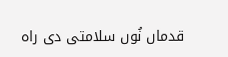قدماں نُوں سلامتی دی راہ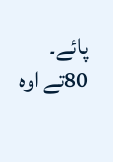پائے۔
80تے اوہ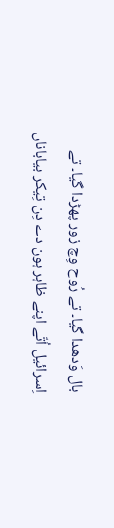بال وَدھدا گیا۔ تے رُوح وِچ زور پھڑدا گیا۔ تے اِسرائیل اُتّے اپنے ظاہر ہون دے دِن تِیکر بیاباناں